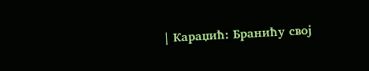| Караџић: Бранићу свој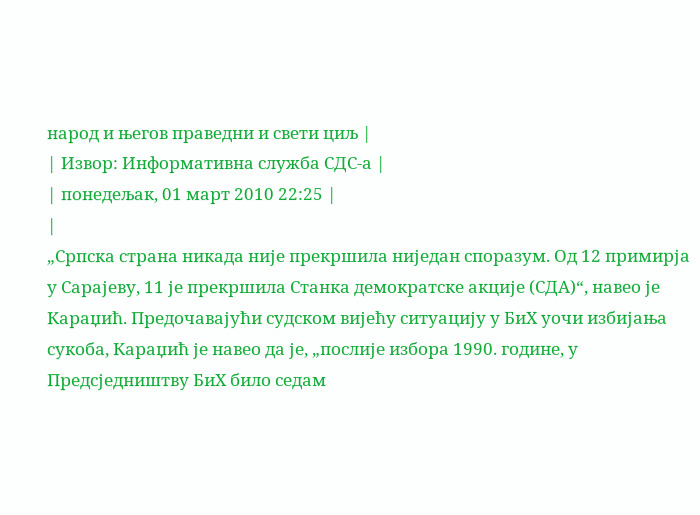народ и његов праведни и свети циљ |
| Извор: Информативна служба СДС-а |
| понедељак, 01 март 2010 22:25 |
|
„Српска страна никада није прекршила ниједан споразум. Од 12 примирја у Сарајеву, 11 је прекршила Станка демократске акције (СДА)“, навео је Караџић. Предочавајући судском вијећу ситуацију у БиХ уочи избијања сукоба, Караџић је навео да је, „послије избора 1990. године, у Предсједништву БиХ било седам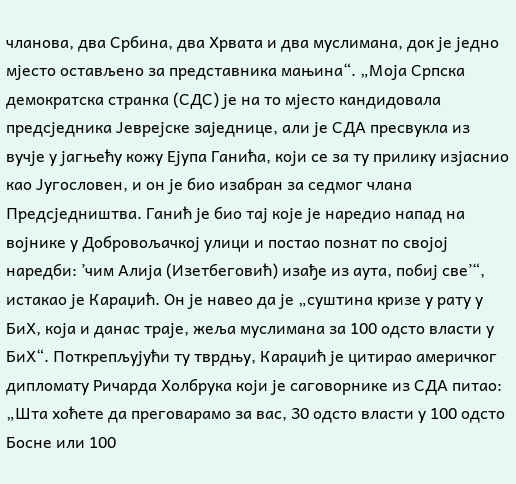чланова, два Србина, два Хрвата и два муслимана, док је једно мјесто остављено за представника мањина“. „Моја Српска демократска странка (СДС) је на то мјесто кандидовала предсједника Јеврејске заједнице, али је СДА пресвукла из вучје у јагњећу кожу Ејупа Ганића, који се за ту прилику изјаснио као Југословен, и он је био изабран за седмог члана Предсједништва. Ганић је био тај које је наредио напад на војнике у Добровољачкој улици и постао познат по својој наредби: ’чим Алија (Изетбеговић) изађе из аута, побиј све’“, истакао је Караџић. Он је навео да је „суштина кризе у рату у БиХ, која и данас траје, жеља муслимана за 100 одсто власти у БиХ“. Поткрепљујући ту тврдњу, Караџић је цитирао америчког дипломату Ричарда Холбрука који је саговорнике из СДА питао: „Шта хоћете да преговарамо за вас, 30 одсто власти у 100 одсто Босне или 100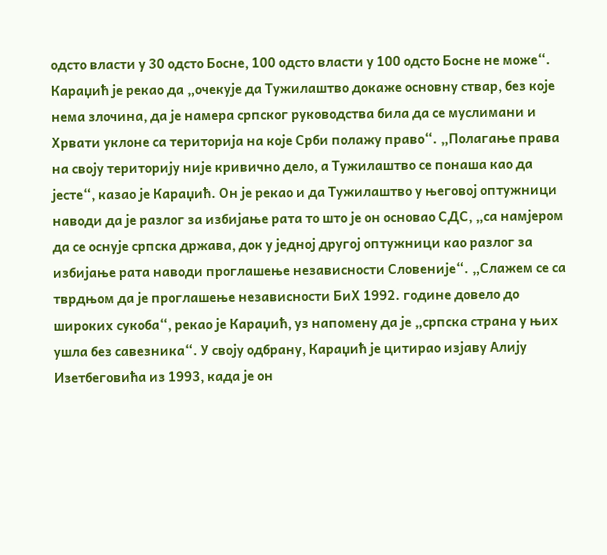одсто власти у 30 одсто Босне, 100 одсто власти у 100 одсто Босне не може“. Караџић је рекао да „очекује да Тужилаштво докаже основну ствар, без које нема злочина, да је намера српског руководства била да се муслимани и Хрвати уклоне са територија на које Срби полажу право“. „Полагање права на своју територију није кривично дело, а Тужилаштво се понаша као да јесте“, казао је Караџић. Он је рекао и да Тужилаштво у његовој оптужници наводи да је разлог за избијање рата то што је он основао СДС, „са намјером да се оснује српска држава, док у једној другој оптужници као разлог за избијање рата наводи проглашење независности Словеније“. „Слажем се са тврдњом да је проглашење независности БиХ 1992. године довело до широких сукоба“, рекао је Караџић, уз напомену да је „српска страна у њих ушла без савезника“. У своју одбрану, Караџић је цитирао изјаву Алију Изетбеговића из 1993, када је он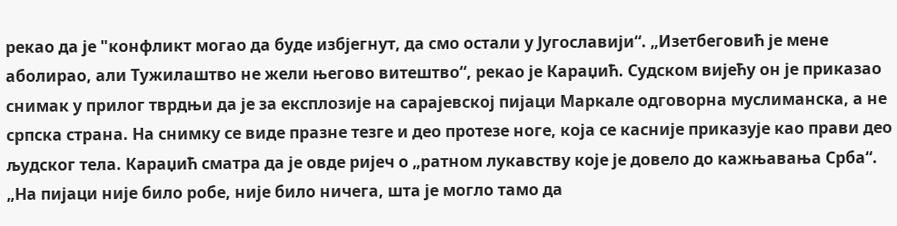рекао да је "конфликт могао да буде избјегнут, да смо остали у Југославији“. „Изетбеговић је мене аболирао, али Тужилаштво не жели његово витештво“, рекао је Караџић. Судском вијећу он је приказао снимак у прилог тврдњи да је за експлозије на сарајевској пијаци Маркале одговорна муслиманска, а не српска страна. На снимку се виде празне тезге и део протезе ноге, која се касније приказује као прави део људског тела. Караџић сматра да је овде ријеч о „ратном лукавству које је довело до кажњавања Срба“. „На пијаци није било робе, није било ничега, шта је могло тамо да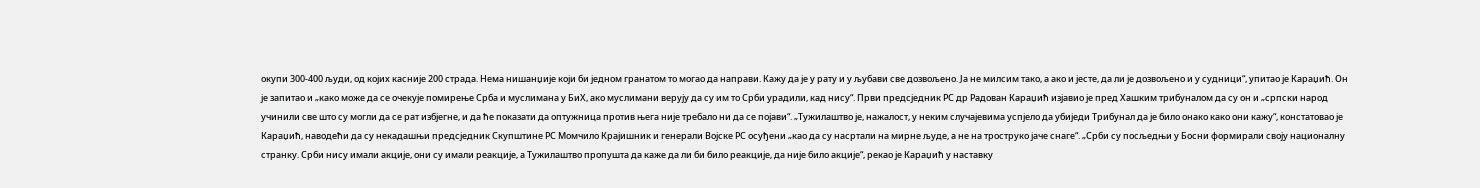окупи 300-400 људи, од којих касније 200 страда. Нема нишанџије који би једном гранатом то могао да направи. Кажу да је у рату и у љубави све дозвољено. Ја не милсим тако, а ако и јесте, да ли је дозвољено и у судници“, упитао је Караџић. Он је запитао и „како може да се очекује помирење Срба и муслимана у БиХ, ако муслимани верују да су им то Срби урадили, кад нису“. Први предсједник РС др Радован Караџић изјавио је пред Хашким трибуналом да су он и „српски народ учинили све што су могли да се рат избјегне, и да ће показати да оптужница против њега није требало ни да се појави“. „Тужилаштво је, нажалост, у неким случајевима успјело да убиједи Трибунал да је било онако како они кажу“, констатовао је Караџић, наводећи да су некадашњи предсједник Скупштине РС Момчило Крајишник и генерали Војске РС осуђени „као да су насртали на мирне људе, а не на троструко јаче снаге“. „Срби су посљедњи у Босни формирали своју националну странку. Срби нису имали акције, они су имали реакције, а Тужилаштво пропушта да каже да ли би било реакције, да није било акције“, рекао је Караџић у наставку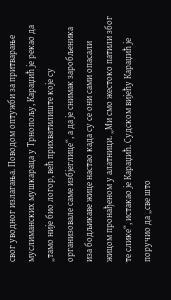свог уводног излагања. Поводом оптужби за притварање муслиманских мушкараца у Трнопољу, Караџић је рекао да „тамо није био логор, већ прихватилиште које су организовале саме избјеглице“, а да је снимак заробљеника иза бодљикаве жице настао када су се они сами опасали жицом пронађеном у алатници. „Ми смо жестоко патили због те слике“, истакао је Караџић. Судском вијећу Караџић је поручио да „све што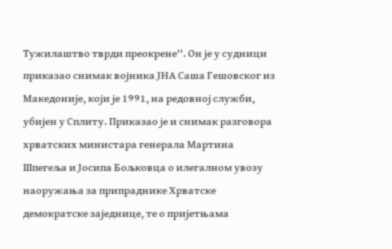Тужилаштво тврди преокрене''. Он је у судници приказао снимак војника ЈНА Саша Гешовског из Македоније, који је 1991, на редовној служби, убијен у Сплиту. Приказао је и снимак разговора хрватских министара генерала Мартина Шпегеља и Јосипа Бољковца о илегалном увозу наоружања за припраднике Хрватске демократске заједнице, те о пријетњама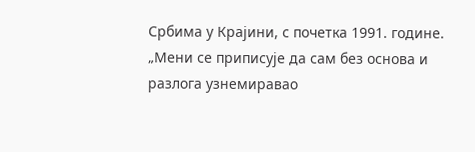Србима у Крајини, с почетка 1991. године. „Мени се приписује да сам без основа и разлога узнемиравао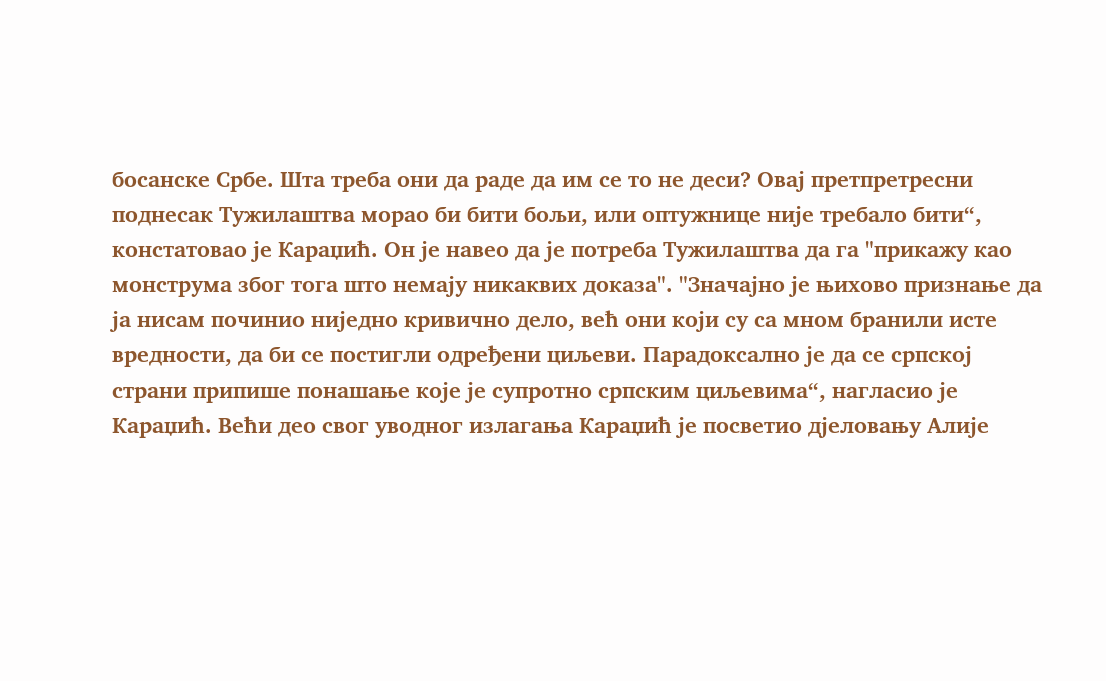босанске Србе. Шта треба они да раде да им се то не деси? Овај претпретресни поднесак Тужилаштва морао би бити бољи, или оптужнице није требало бити“, констатовао је Караџић. Он је навео да је потреба Тужилаштва да га "прикажу као монструма због тога што немају никаквих доказа". "Значајно је њихово признање да ја нисам починио ниједно кривично дело, већ они који су са мном бранили исте вредности, да би се постигли одређени циљеви. Парадоксално је да се српској страни припише понашање које је супротно српским циљевима“, нагласио је Караџић. Већи део свог уводног излагања Караџић је посветио дјеловању Алије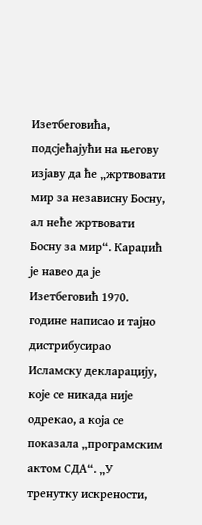Изетбеговића, подсјећајући на његову изјаву да ће „жртвовати мир за независну Босну, ал неће жртвовати Босну за мир“. Караџић је навео да је Изетбеговић 1970. године написао и тајно дистрибусирао Исламску декларацију, које се никада није одрекао, а која се показала „програмским актом СДА“. „У тренутку искрености,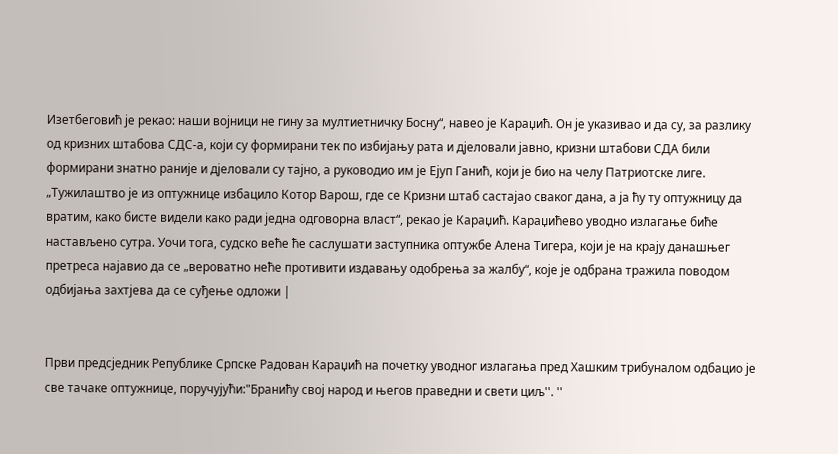Изетбеговић је рекао: наши војници не гину за мултиетничку Босну“, навео је Караџић. Он је указивао и да су, за разлику од кризних штабова СДС-а, који су формирани тек по избијању рата и дјеловали јавно, кризни штабови СДА били формирани знатно раније и дјеловали су тајно, а руководио им је Ејуп Ганић, који је био на челу Патриотске лиге. „Тужилаштво је из оптужнице избацило Котор Варош, где се Кризни штаб састајао сваког дана, а ја ћу ту оптужницу да вратим, како бисте видели како ради једна одговорна власт“, рекао је Караџић. Караџићево уводно излагање биће настављено сутра. Уочи тога, судско веће ће саслушати заступника оптужбе Алена Тигера, који је на крају данашњег претреса најавио да се „вероватно неће противити издавању одобрења за жалбу“, које је одбрана тражила поводом одбијања захтјева да се суђење одложи |


Први предсједник Републике Српске Радован Караџић на почетку уводног излагања пред Хашким трибуналом одбацио је све тачаке оптужнице, поручујући:"Бранићу свој народ и његов праведни и свети циљ''. ''